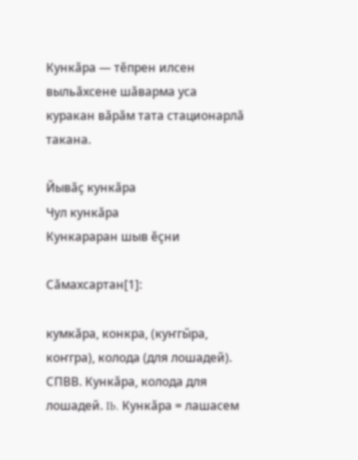Кункăра — тĕпрен илсен выльăхсене шăварма уса куракан вăрăм тата стационарлă такана.

Йывăç кункăра
Чул кункăра
Кункараран шыв ĕçни

Сăмахсартан[1]:

кумкăра, конкра, (куҥгы̆ра, коҥгра), колода (для лошадей). СПВВ. Кункăра, колода для лошадей. Ib. Кункăра = лашасем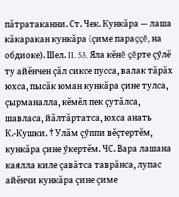пăтратаканни. Ст. Чек. Кункăра — лаша кăкаракан кункăра (çиме параççĕ, на обдиоке). Шел. II. 53. Яла кĕнĕ çĕрте çӳлĕ ту айĕнчен çăл сиксе пусса, валак тăрăх юхса, пысăк юман кункăра çине тулса, çырманалла, кĕмĕл пек çутăлса, шавласа, йăлтăртатса, юхса анать К.-Кушки. † Улăм çӳппи вĕçтертĕм, кункăра çине ӳкертĕм. ЧС. Вара лашана каялла киле çавăтса таврăнса, лупас айĕнчи кункăра çине çиме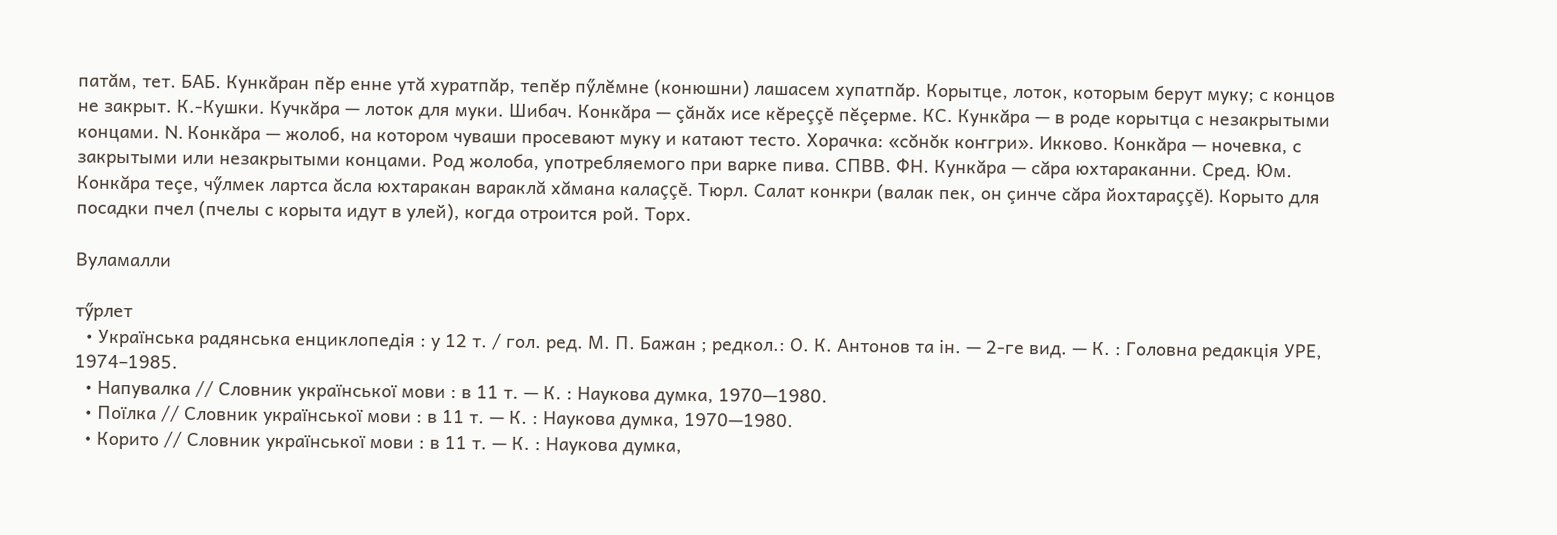патăм, тет. БАБ. Кункăран пĕр енне утă хуратпăр, тепĕр пӳлĕмне (конюшни) лашасем хупатпăр. Корытце, лоток, которым берут муку; с концов не закрыт. К.-Кушки. Кучкăра — лоток для муки. Шибач. Конкăра — çăнăх исе кĕреççĕ пĕçерме. КС. Кункăра — в роде корытца с незакрытыми концами. N. Конкăра — жолоб, на котором чуваши просевают муку и катают тесто. Хорачка: «сŏнŏк коҥгри». Икково. Конкăра — ночевка, с закрытыми или незакрытыми концами. Род жолоба, употребляемого при варке пива. СПВВ. ФН. Кункăра — сăра юхтараканни. Сред. Юм. Конкăра теçе, чӳлмек лартса ăсла юхтаракан вараклă хăмана калаççĕ. Тюрл. Салат конкри (валак пек, он çинче сăра йохтараççĕ). Корыто для посадки пчел (пчелы с корыта идут в улей), когда отроится рой. Торх.

Вуламалли

тӳрлет
  • Українська радянська енциклопедія : у 12 т. / гол. ред. М. П. Бажан ; редкол.: О. К. Антонов та ін. — 2-ге вид. — К. : Головна редакція УРЕ, 1974–1985.
  • Напувалка // Словник української мови : в 11 т. — К. : Наукова думка, 1970—1980.
  • Поїлка // Словник української мови : в 11 т. — К. : Наукова думка, 1970—1980.
  • Корито // Словник української мови : в 11 т. — К. : Наукова думка,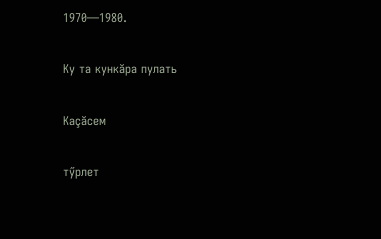1970—1980.

Ку та кункăра пулать

Каçăсем

тӳрлет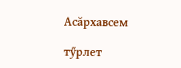Асăрхавсем

тӳрлет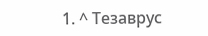1. ^ Тезаврус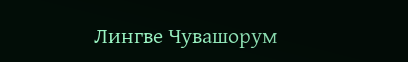Лингве Чувашорум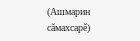(Ашмарин сăмахсарĕ)